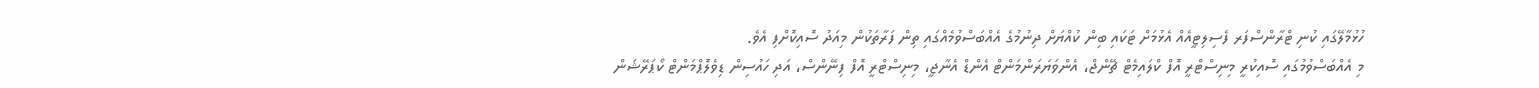ހުޅުމާލޭގައި ކުނި ޓްރާންސްފަރ ފެސިލިޓީއެއް އެޅުމަށް ޓަކައި ބިން ކުއްޔަށް ދިނުމުގެ އެއްބަސްވުމެއްގައި ތިން ފަރާތަކުން މިއަދު ސޮއިކޮށްފި އެވެ.
މި އެއްބަސްވުމުގައި ސޮއިކުރީ މިނިސްޓްރީ އޮފް ކްލައިމެޓް ޗޭންޖް، އެންވަޔަރަންމަންޓް އެންޑް އެނާޖީ، މިނިސްޓްރީ އޮފް ފިނޭންސް، އަދި ހައުސިން ޑިވެލޮޕްމަންޓް ކޯޕަރޭޝަން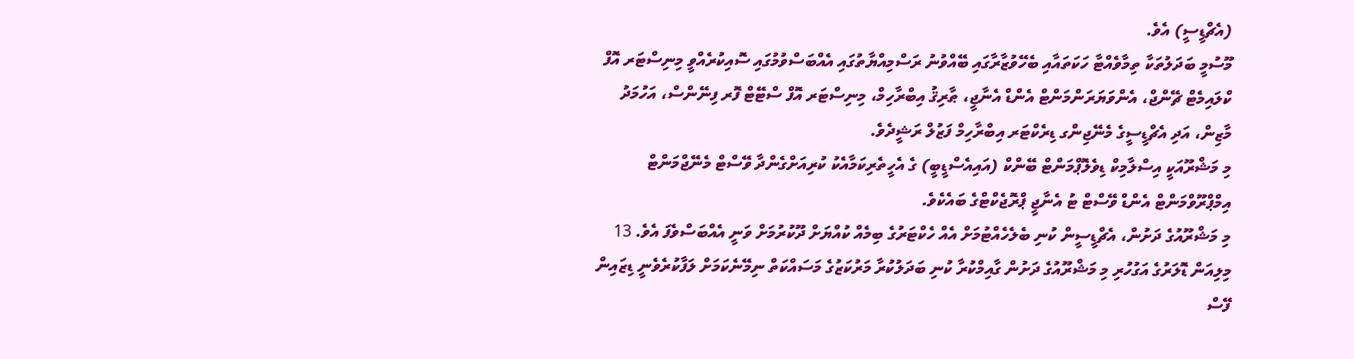(އެޗްޑީސީ) އެވެ.
މޫސުމީ ބަދަލުތަކާ ތިމާވެއްޓާ ހަކަތައާއި ބެހޭވުޒާރާގައި ބޭއްވުނު ރަސްމިއްޔާތުގައި އެއްބަސްވުމުގައި ސޮއިކުރެއްވީ މިނިސްޓަރ އޮފް ކްލައިމެޓް ޗޭންޖް، އެންވަޔަރަންމަންޓް އެންޑް އެނާޖީ، ޠާރިޤު އިބްރާހިމް، މިނިސްޓަރ އޮފް ސްޓޭޓް ފޮރ ފިނޭންސް، އަހުމަދު މާޒިން، އަދި އެޗްޑީސީގެ މެނޭޖިންގ ޑިރެކްޓަރ އިބްރާހިމް ފަޒުލް ރަޝީދެވެ.
މި މަޝްރޫއަކީ އިސްލާމިކް ޑިވެލޮޕްމަންޓް ބޭންކް (އައިއެސްޑީބީ) ގެ އެހީތެރިކަމާއެކު ކުރިއަށްގެންދާ ވޭސްޓް މެނޭޖްމަންޓް އިމްޕްރޫވްމަންޓް އެންޑް ވޭސްޓް ޓު އެނާޖީ ޕްރޮޖެކްޓްގެ ބައެކެވެ.
މި މަޝްރޫއުގެ ދަށުން، އެޗްޑީސީން ކުނި ބެލެހެއްޓުމަށް އެއް ހެކްޓަރުގެ ބިމެއް ކުއްޔަށް ދޫކުރުމަށް ވަނީ އެއްބަސްވެފަ އެވެ. 13 މިލިއަން ޑޮލަރުގެ އަގުހުރި މި މަޝްރޫއުގެ ދަށުން ގާއިމްކުރާ ކުނި ބަދަލުކުރާ މަރުކަޒުގެ މަސައްކަތް ނިމޭނެކަމަށް ލަފާކުރެވެނީ ޑިޒައިން ފޭސް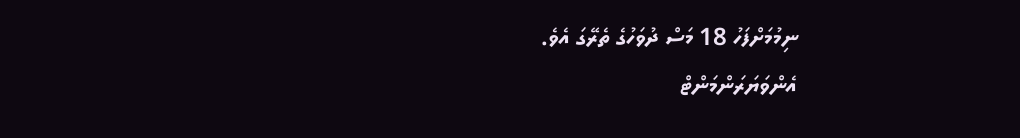ނިމުމަށްފަހު 18 މަސް ދުވަހުގެ ތެރޭގަ އެވެ.
އެންވަޔަރަންމަންޓް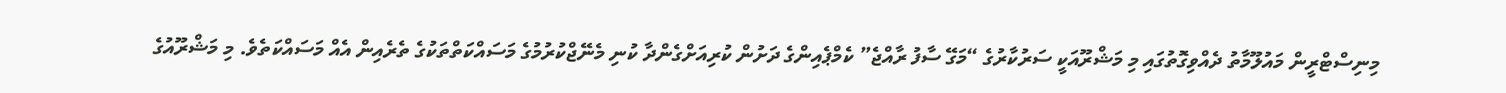މިނިސްޓްރީން މައުލޫމާތު ދެއްވިގޮތުގައި މި މަޝްރޫއަކީ ސަރުކާރުގެ “މަގޭ ސާފު ރާއްޖެ” ކެމްޕެއިންގެ ދަށުން ކުރިއަށްގެންދާ ކުނި މެނޭޖްކުރުމުގެ މަސައްކަތްތަކުގެ ތެރެއިން އެއް މަސައްކަތެވެ. މި މަޝްރޫއުގެ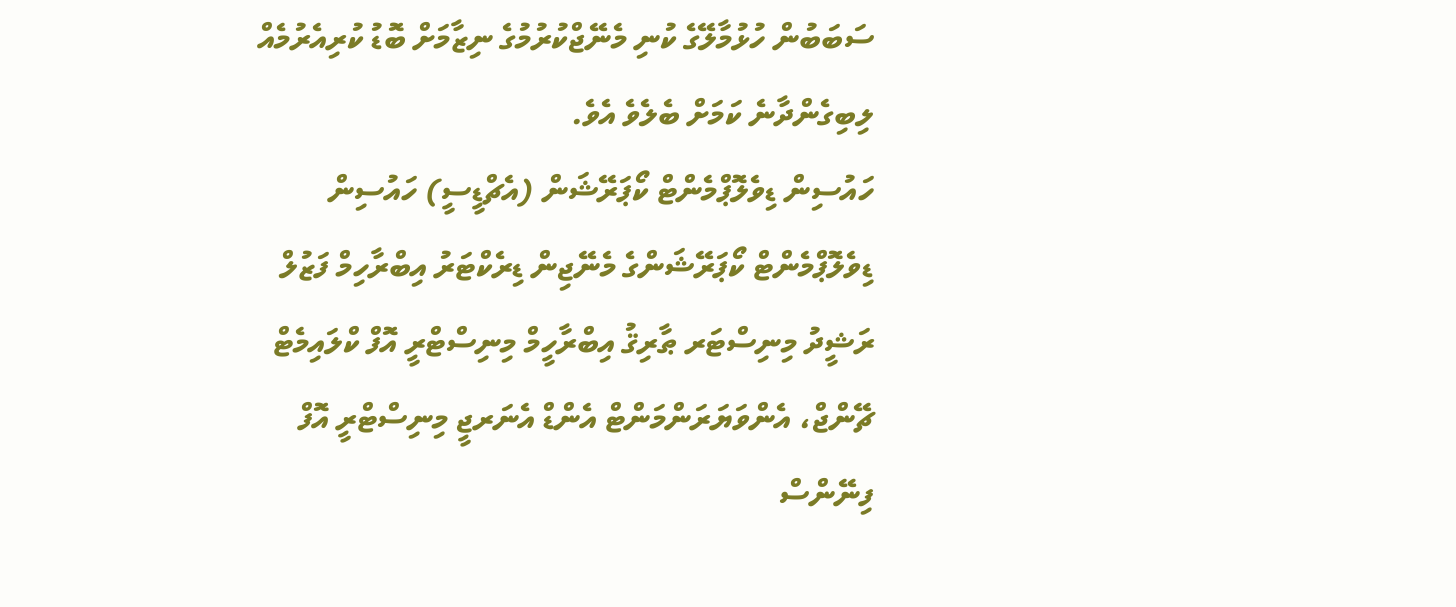ސަބަބުން ހުޅުމާލޭގެ ކުނި މެނޭޖްކުރުމުގެ ނިޒާމަށް ބޮޑު ކުރިއެރުމެއް ލިބިގެންދާނެ ކަމަށް ބެލެވެ އެވެ.
ހައުސިން ޑިވެލޮޕްމެންޓް ކޯޕަރޭޝަން (އެޗްޑީސީ) ހައުސިން ޑިވެލޮޕްމެންޓް ކޯޕަރޭޝަންގެ މެނޭޖިން ޑިރެކްޓަރު އިބްރާހިމް ފަޒުލް ރަޝީދު މިނިސްޓަރ ޠާރިޤު އިބްރާހީމް މިނިސްޓްރީ އޮފް ކްލައިމެޓް ޗޭންޖް، އެންވަޔަރަންމަންޓް އެންޑް އެނަރޖީ މިނިސްޓްރީ އޮފް ފިނޭންސް